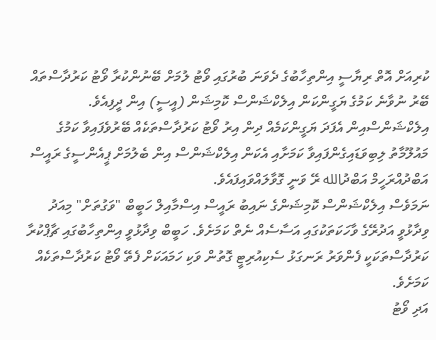ކުރިއަށް އޮތް ރިޔާސީ އިންތިހާބުގެ ދެވަނަ ބުރުގައި ވޯޓު ލުމަށް ބޭނުންކުރާ ވޯޓު ކަރުދާސްތައް ބޭރު ނުވާނެ ކަމުގެ ޔަގީންކަން އިލެކްޝަންސް ކޮމިޝަން (އީސީ) އިން ދީފިއެވެ.
އިލެކްޝަންސްއިން އެފަދަ ޔަގީންކަމެއް ދިން އިރު ވޯޓު ކަރުދާސްތަކެއް ބޭރުވެފައިވާ ކަމުގެ މައުލޫމާތު ލިބިވަޑައިގެންފައިވާ ކަމަށާއި އެކަން އިލެކްޝަންސް އިން ބެލުމަށް ޕީއެންސީގެ ރައީސް އަބްދުއްރަހީމް އަބްދުالله ރޭ ވަނީ ގޮވާލައްވައިފައެވެ.
ނަމަވެސް އިލެކްޝަންސް ކޮމިޝަންގެ ނައިބު ރައީސް އިސްމާއިލް ހަބީބް "ވަގުތަށް" މިއަދު ވިދާޅުވީ އަދުރޭގެ ވާހަކަތަކުގައި އަސާސެއް ނެތް ކަމަށެވެ. ހަބީބް ވިދާޅުވީ އިންތިހާބުގައި ޗާޕްކުރާ ކަރުދާސްތަކަކީ ފެންވަރު ރަނގަޅު ސެކިއުރިޓީ ގޮތުން ވަކި ހަމައަކަށް ފެތޭ ވޯޓު ކަރުދާސްތަކެއް ކަމަށެވެ.
އަދި ވޯޓު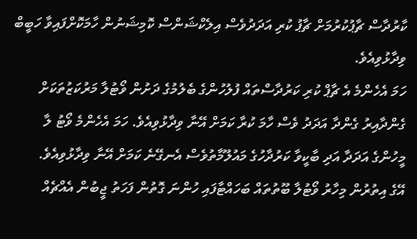ކާރުދާސް ޗާޕުކުރުމަށް ޗާޕު ކުރި އަދަދުވެސް އިލެކްޝަންސް ކޮމިޝަނުން ހާމަކޮށްފައިވާ ހަބީބް ވިދާޅުވިއެވެ.
ހަމަ އެހެންމެ އެ ޗާޕް ކުރި ކަރުދާސްތައް ފުލުހުންގެ ބެލުމުގެ ދަށުން ވޯޓުލާ މަރުކަޒުތަކަށް ގެންދާއިރު ގެންދާ އަދަދު ވެސް ހާމަ ކުރާ ކަމަށް އޭނާ ވިދާޅުވިއެވެ. ހަމަ އެހެންމެ ވޯޓު ލާ މީހުންގެ އަދަދާ އަދި ބާކީވާ ކަރުދާހުގެ މައުލޫމާތުވެސް އެނގޭނެ ކަމަށް އޭނާ ވިދާޅުވިއެވެ.
އޭގެ އިތުރުން މިހާރު ވޯޓުލާ ބޫތުތައް ބަހައްޓާފައި ހުންނަ ގޮތުން ފަހަތު ޖީބުން އެއްޗެއް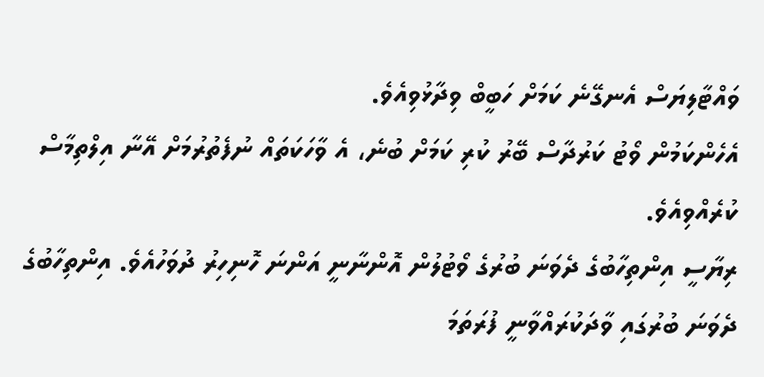ވައްޓާލިޔަސް އެނގޭނެ ކަމަށް ހަބީބް ވިދާޅުވިއެވެ.
އެހެންކަމުން ވޯޓު ކަރުދާސް ބޭރު ކުރި ކަމަށް ބުނެ، އެ ވާހަކަތައް ނުފެތުރުމަށް އޭނާ އިލްތިމާސް ކުރެއްވިއެވެ.
ރިޔާސީ އިންތިހާބުގެ ދެވަނަ ބުރުގެ ވޯޓުލުން އޮންނާނީ އަންނަ ހޮނިހިރު ދުވަހުއެވެ. އިންތިހާބުގެ ދެވަނަ ބުރުގައި ވާދަކުރައްވާނީ ފުރަތަމަ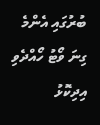ބުރުގައި އެންމެ ގިނަ ވޯޓު ހޯއްދެވި އިދިކޮޅު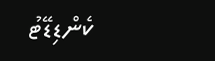ކެންޑިޑޭޓު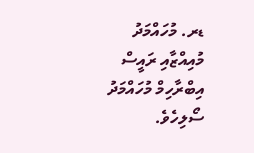ޑރ. މުހައްމަދު މުއިއްޒާއި ރައީސް އިބްރާހިމް މުހައްމަދު ސޯލިހެވެ.